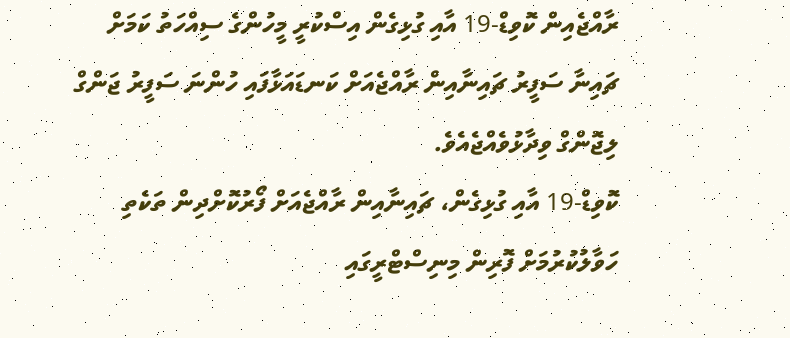ރާއްޖެއިން ކޮވިޑް-19 އާއި ގުޅިގެން އިސްކުރީ މީހުންގެ ސިއްހަތު ކަމަށް ޗައިނާ ސަފީރު ޗައިނާއިން ރާއްޖެއަށް ކަނޑައަޅާފައި ހުންނަ ސަފީރު ޖަންގް ލިޖޮންގް ވިދާޅުވެއްޖެއެވެ.
ކޮވިޑް-19 އާއި ގުޅިގެން، ޗައިނާއިން ރާއްޖެއަށް ފޯރުކޮށްދިން ތަކެތި ހަވާލުކުރުމަށް ފޮރިން މިނިސްޓްރީގައި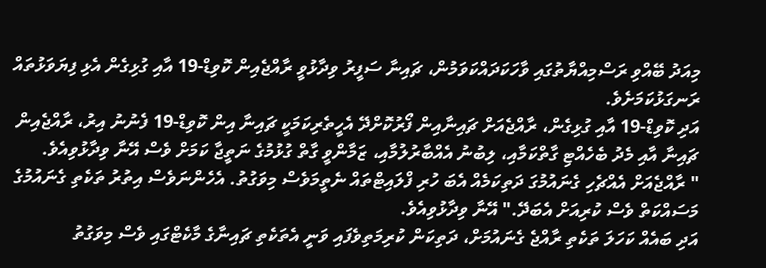މިއަދު ބޭއްވި ރަސްމިއްޔާތުގައި ވާހަކަދައްކަވަމުން، ޗައިނާ ސަފީރު ވިދާޅުވީ ރާއްޖެއިން ކޮވިޑް-19 އާއި ގުޅިގެން އެޅި ފިޔަވަޅުތައް ރަނގަޅުކަމަށެވެ.
އަދި ކޮވިޑް-19 އާއި ގުޅިގެން، ރާއްޖެއަށް ޗައިނާއިން ފޯރުކޮށްދޭ އެހީތެރިކަމަކީ ޗައިނާ އިން ކޮވިޑް-19 ފެނުނު އިރު، ރާއްޖެއިން ޗައިނާ އާއި މެދު ބެހެއްޓި ގާތްކަމާއި، ލިބުނު އެއްބާރުލުމާއި، ޒަމާންވީ ގާތް ގުޅުމުގެ ނަތީޖާ ކަމަށް ވެސް އޭނާ ވިދާޅުވިއެވެ.
" ރާއްޖެއަށް އެއްޗެހި ގެނައުމުގަ ދަތިކަމެއް އެބަ ހުރި ފްލައިޓްތައް ނެތީމަވެސް މިވަގުތު. އެހެންނަވެސް އިތުރު ތަކެތި ގެނައުމުގެ މަސައްކަތް ވެސް ކުރިއަށް އެބަދޭ." އޭނާ ވިދާޅުވިއެވެ.
އަދި ބައެއް ކަހަލަ ތަކެތި ރާއްޖެ ގެނައުމަށް، ދަތިކަން ކުރިމަތިވެފައި ވަނީ އެތަކެތި ޗައިނާގެ މާކެޓްގައި ވެސް މިވަގުތު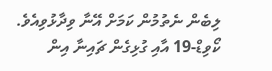ލިބެން ނެތުމުން ކަމަށް އޭނާ ވިދާޅުވިއެވެ.
ކޯވިޑް-19 އާއި ގުޅިގެން ޗައިނާ އިން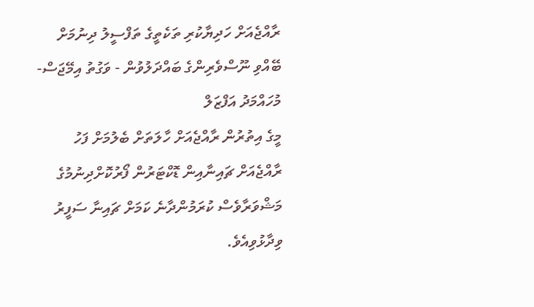ރާއްޖެއަށް ހަދިޔާކުރި ތަކެތީގެ ތަފްސީލު ދިނުމަށް ބޭއްވި ނޫސްވެރިންގެ ބައްދަލުވުން - ވަގުތު އިމޭޖަސް- މުހައްމަދު އަފްޒަލް
މީގެ އިތުރުން ރާއްޖެއަށް ހާލަތަށް ބެލުމަށް ފަހު ރާއްޖެއަށް ޗައިނާއިން ޑޮކްޓަރުން ފޯރުކޮށްދިނުމުގެ މަޝްވަރާވެސް ކުރަމުންދާނެ ކަމަށް ޗައިނާ ސަފީރު ވިދާޅުވިއެވެ.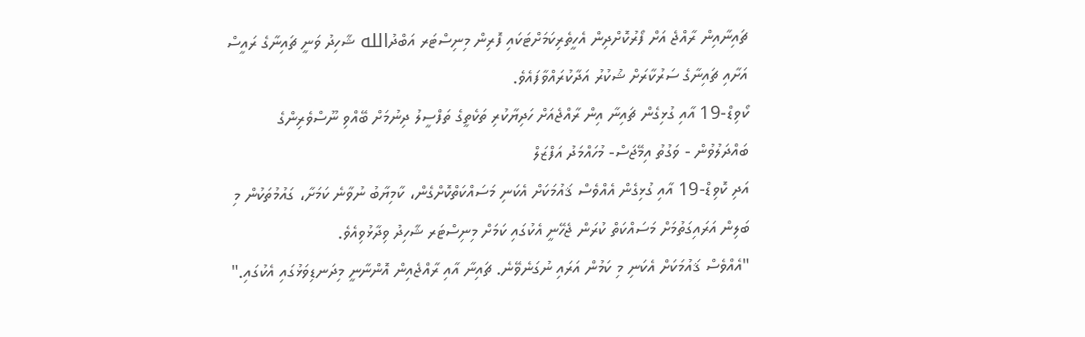ޗައިނާއިން ރާއްޖެ އަށް ފޯރުކޮށްދިން އެހީތެރިކަމަށްޓަކައި ފޮރިން މިނިސްޓަރ އަބްދުالله ޝާހިދު ވަނީ ޗައިނާގެ ރައީސް އަށާއި ޗައިނާގެ ސަރުކާރަށް ޝުކުރު އަދާކުރައްވާފައެވެ.
ކޯވިޑް-19 އާއި ގުޅިގެން ޗައިނާ އިން ރާއްޖެއަށް ހަދިޔާކުރި ތަކެތީގެ ތަފްސީލު ދިނުމަށް ބޭއްވި ނޫސްވެރިންގެ ބައްދަލުވުން - ވަގުތު އިމޭޖަސް- މުހައްމަދު އަފްޒަލް
އަދި ކޮވިޑް-19 އާއި ގުޅިގެން އެއްވެސް ޤައުމަކަށް އެކަނި މަސައްކަތްކޮށްގެން، ކާމިޔާބު ނުވާނެ ކަމަށާ، ގައުމުތަކުން މި ބަލިން އަރައިގަތުމަށް މަސައްކަތް ކުރަން ޖެހޭނީ އެކުގައި ކަމަށް މިނިސްޓަރ ޝާހިދު ވިދާޅުވިއެވެ.
"އެއްވެސް ޤައުމަކަށް އެކަނި މި ކަމުން އަރައި ނުގަނެވޭނެ. ޗައިނާ އާއި ރާއްޖެއިން އޮންނާނީ މިދަނޑިވަޅުގައި އެކުގައި."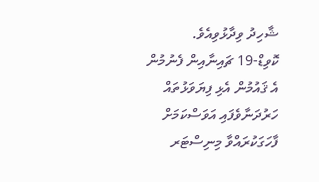ޝާހިދު ވިދާޅުވިއެވެ.
ކޮވިޑް-19 ޗައިނާއިން ފެނުމުން އެ ޤައުމުން އެޅި ފިޔަވަޅުތައް ހަރުދަނާވެފައި އަވަސްކަމަށް ފާހަގަކުރައްވާ މިނިސްޓަރ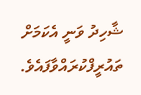ޝާހިދު ވަނީ އެކަމަށް ތައުރީފްކުރައްވާފައެވެ.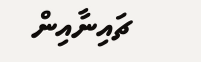ޗައިނާއިން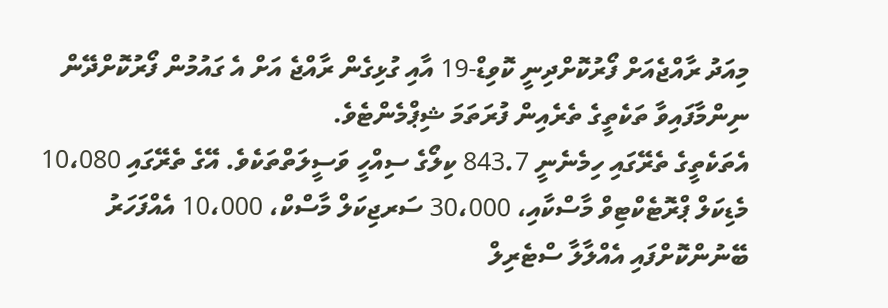މިއަދު ރާއްޖެއަށް ފޯރުކޮށްދިނީ ކޮވިޑް-19 އާއި ގުޅިގެން ރާއްޖެ އަށް އެ ގައުމުން ފޯރުކޮށްދޭން ނިންމާފައިވާ ތަކެތީގެ ތެރެއިން ފުރަތަމަ ޝިޕްމެންޓެވެ.
އެތަކެތީގެ ތެރޭގައި ހިމެނެނީ 843.7 ކިލޯގެ ސިއްހީ ވަސީލަތްތަކެވެ. އޭގެ ތެރޭގައި 10،080 މެޑިކަލް ޕްރޮޓެކްޓިވް މާސްކާއި، 30،000 ސަރޖިކަލް މާސްކް، 10،000 އެއްފަހަރު ބޭނުންކޮށްފައި އެއްލާލާ ސްޓެރިލް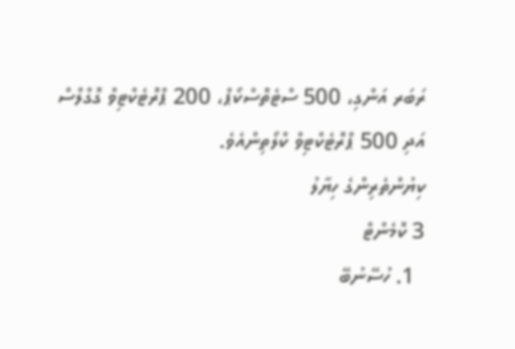ރަބަރ އަންގި، 500 ސްޓެތޮސްކޯޕް، 200 ޕްރޮޓެކްޓިވް ގޮގްލްސް އަދި 500 ޕްރޮޓެކްޓިވް ކްލޯތިންއެވެ.
ކިޔުންތެރިންގެ ހިޔާލު
3 ކޮމެންޓް
  1. ހުސޭނުބޭ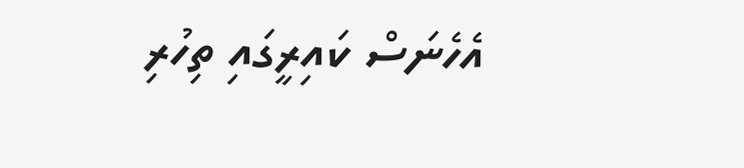އެހެނަސް ކައިރީގައި ތިހުރި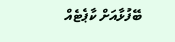ބޭފުޅާއަށް ކާޕެޓެއް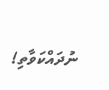ނުދައްކަވާތި!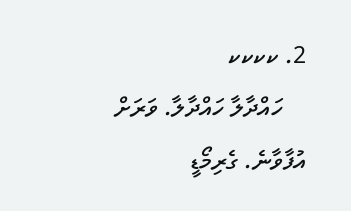2. ކކކކ
    ހައްދާލާ ހައްދާލާ. ވަރަށް އުފާވާނެ. ގެރިމޯޑީ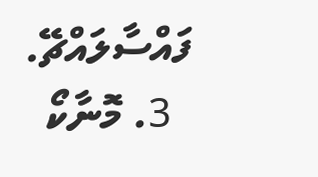ފައްސާލައްޗޭ.
  3. މޮނާކޯ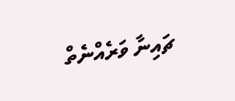ޗައިނާ ވަރެއްނެތް